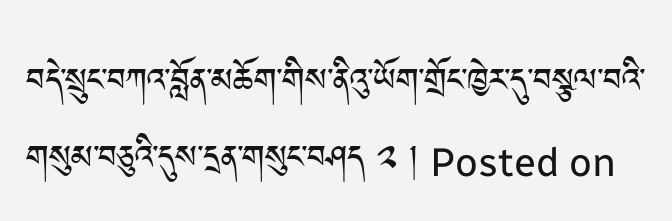བདེ་སྲུང་བཀའ་བློན་མཆོག་གིས་ནིའུ་ཡོག་གྲོང་ཁྱེར་དུ་བསྩལ་བའི་གསུམ་བཅུའི་དུས་དྲན་གསུང་བཤད ༢ ། Posted on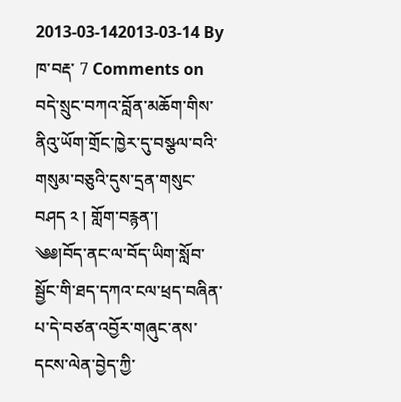2013-03-142013-03-14 By ཁ་བརྡ་ 7 Comments on བདེ་སྲུང་བཀའ་བློན་མཆོག་གིས་ནིའུ་ཡོག་གྲོང་ཁྱེར་དུ་བསྩལ་བའི་གསུམ་བཅུའི་དུས་དྲན་གསུང་བཤད ༢ ། གློག་བརྙན་།
༄༅།བོད་ནང་ལ་བོད་ཡིག་སློབ་སྦྱོང་གི་ཐད་དཀའ་ངལ་ཕྲད་བཞིན་པ་དེ་བཙན་འབྱོར་གཞུང་ནས་དངས་ལེན་བྱེད་ཀྱི་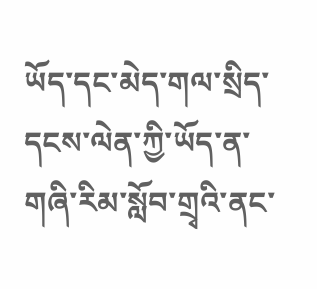ཡོད་དང་མེད་གལ་སྲིད་དངས་ལེན་ཀྱི་ཡོད་ན་གཞི་རིམ་སློབ་གྲྭའི་ནང་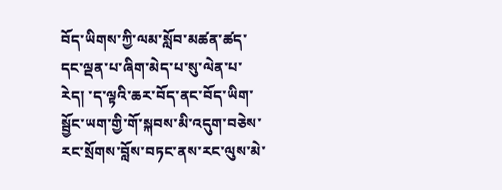བོད་ཡིགས་ཀྱི་ལམ་སློབ་མཚན་ཚད་དང་ལྡན་པ་ཞིག་མེད་པ་སུ་ལེན་པ་རེད། ་ད་ལྟའི་ཆར་བོད་ནང་བོད་ཡིག་སྦྱོང་ཡག་གྱི་གོ་སྐབས་མི་འདུག་བཅེས་རང་སྲོགས་བློས་བཏང་ནས་རང་ལུས་མེ་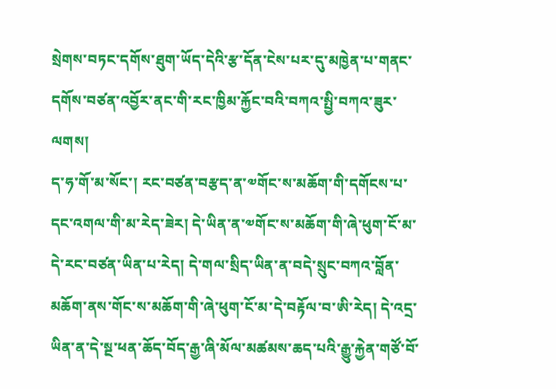སྲེགས་བཏང་དགོས་ཐུག་ཡོད་དེའི་རྩ་དོན་ངེས་པར་དུ་མཁྱེན་པ་གནང་དགོས་བཙན་འབྱོར་ནང་གི་རང་ཁྱིམ་རྐྱོང་བའི་བཀའ་སྤྱི་བཀའ་ཟུར་ལགས།
ད་ཧ་གོ་མ་སོང་། རང་བཙན་བརྩད་ན་༧གོང་ས་མཆོག་གི་དགོངས་པ་དང་འགལ་གི་མ་རེད་ཟེར། དེ་ཡིན་ན་༧གོང་ས་མཆོག་གི་ཞེ་ཕུག་ངོ་མ་དེ་རང་བཙན་ཡིན་པ་རེད། དེ་གལ་སྲིད་ཡིན་ན་བདེ་སྲུང་བཀའ་བློན་མཆོག་ནས་གོང་ས་མཆོག་གི་ཞེ་ཕུག་ངོ་མ་དེ་བརྟོལ་བ་ཨི་རེད། དེ་འདྲ་ཡིན་ན་དེ་སྔ་ཕན་ཆོད་བོད་རྒྱ་ཞི་མོལ་མཚམས་ཆད་པའི་རྒྱུ་རྐྱེན་གཙོ་བོ་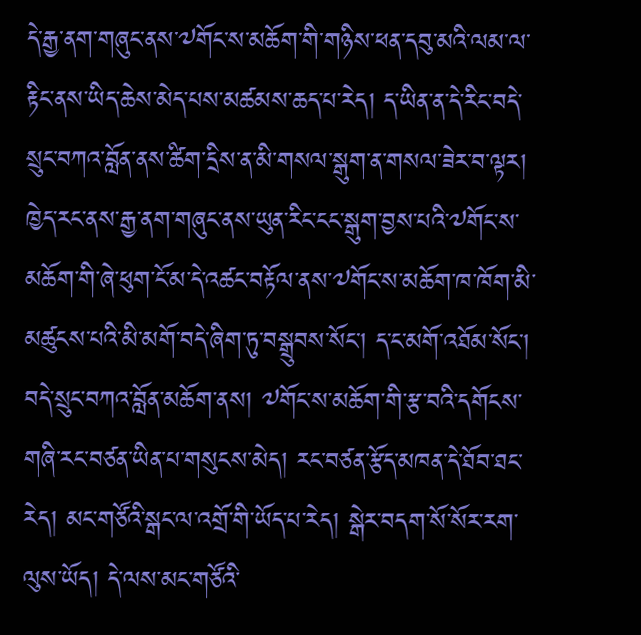དེ་རྒྱ་ནག་གཞུང་ནས་༧གོང་ས་མཆོག་གི་གཉིས་ཕན་དབུ་མའི་ལམ་ལ་རྟིང་ནས་ཡིད་ཆེས་མེད་པས་མཚམས་ཆད་པ་རེད། ད་ཡིན་ན་དེ་རིང་བདེ་སྲུང་བཀའ་བློན་ནས་ཚིག་དྲིས་ན་མི་གསལ་སྒུག་ན་གསལ་ཟེར་བ་ལྟར། ཁྱེད་རང་ནས་རྒྱ་ནག་གཞུང་ནས་ཡུན་རིང་ངང་སྒུག་བྱས་པའི་༧གོང་ས་མཆོག་གི་ཞེ་ཕུག་ངོ་མ་དེ་འཚང་བརྟོལ་ནས་༧གོང་ས་མཆོག་ཁ་ཁོག་མི་མཚུངས་པའི་མི་མགོ་བདེ་ཞིག་ཏུ་བསྒྲུབས་སོང་། ད་ང་མགོ་འཐོམ་སོང་།
བདེ་སྲུང་བཀའ་བློན་མཆོག་ནས། ༧གོང་ས་མཆོག་གི་རྩ་བའི་དགོངས་གཞི་རང་བཙན་ཡིན་པ་གསུངས་མེད། རང་བཙན་རྩོད་མཁན་དེ་ཐོབ་ཐང་རེད། མང་གཙོའི་སྒང་ལ་འགྲོ་གི་ཡོད་པ་རེད། སྒེར་བདག་སོ་སོར་རག་ལུས་ཡོད། དེ་ལས་མང་གཙོའི་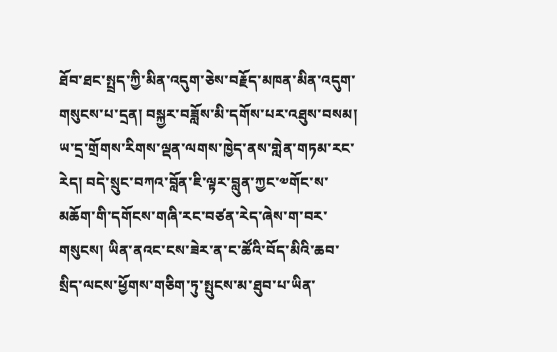ཐོབ་ཐང་སྤྲད་ཀྱི་མིན་འདུག་ཅེས་བརྗོད་མཁན་མིན་འདུག་གསུངས་པ་དྲན། བསྐྱར་བཟློས་མི་དགོས་པར་འཐུས་བསམ།
ཡ་དྲ་གྲོགས་རིགས་ལྡན་ལགས་ཁྱེད་ནས་གླེན་གཏམ་རང་རེད། བདེ་སྲུང་བཀའ་བློན་ཇི་ལྟར་བླུན་ཀྱང་༧གོང་ས་མཆོག་གི་དགོངས་གཞི་རང་བཙན་རེད་ཞེས་ག་བར་གསུངས། ཡིན་ནའང་ངས་ཟེར་ན་ང་ཚོའི་བོད་མིའི་ཆབ་སྲིད་ལངས་ཕྱོགས་གཅིག་ཏུ་སྤུངས་མ་ཐུབ་པ་ཡིན་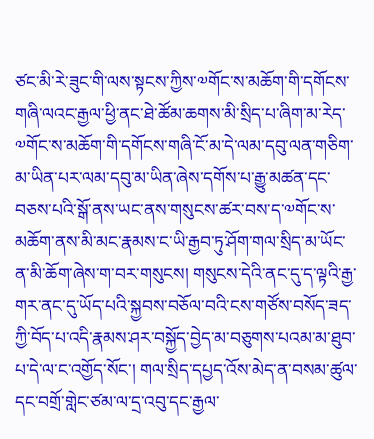ཙང་མི་རེ་ཟུང་གི་ལས་སྟངས་ཀྱིས་༧གོང་ས་མཆོག་གི་དགོངས་གཞི་ལའང་རྒྱལ་ཕྱི་ནང་ཐེ་ཚོམ་ཆགས་མི་སྲིད་པ་ཞིག་མ་རེད་༧གོང་ས་མཆོག་གི་དགོངས་གཞི་ངོ་མ་དེ་ལམ་དབུ་ལན་གཅིག་མ་ཡིན་པར་ལམ་དབུ་མ་ཡིན་ཞེས་དགོས་པ་རྒྱུ་མཚན་དང་བཅས་པའི་སྒོ་ནས་ཡང་ནས་གསུངས་ཚར་བས་ད་༧གོང་ས་མཆོག་ནས་མི་མང་རྣམས་ང་ཡི་རྒྱབ་ཏུ་ཤོག་གལ་སྲིད་མ་ཡོང་ན་མི་ཆོག་ཞེས་ག་བར་གསུངས། གསུངས་དེའི་ནང་དུ་ད་ལྟའི་རྒྱ་གར་ནང་དུ་ཡོད་པའི་སྐྱབས་བཅོལ་བའི་ངས་གཙོས་བསོད་ཟད་ཀྱི་བོད་པ་འདི་རྣམས་ཤར་བསྐྱོད་བྱེད་མ་བཅུགས་པའམ་མ་ཐུབ་པ་དེ་ལ་ང་འགྱོད་སོང་། གལ་སྲིད་དཔྱད་འོས་མེད་ན་བསམ་ཚུལ་དང་བགྲོ་གླེང་ཙམ་ལ་དྲ་འབུ་དང་རྒྱལ་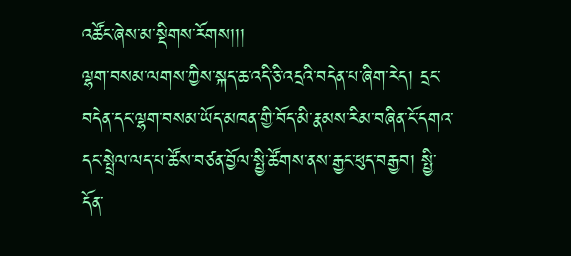འཚོང་ཞེས་མ་སྡིགས་རོགས།།།
ལྷག་བསམ་ལགས་ཀྱིས་སྐད་ཆ་འདི་ཅི་འདྲའི་བདེན་པ་ཞིག་རེད། དྲང་བདེན་དང་ལྷག་བསམ་ཡོད་མཁན་གྱི་བོད་མི་རྣམས་རིམ་བཞིན་ངོ་དགའ་དང་སྤྲེལ་ལད་པ་ཚོས་བཙན་བྱོལ་སྤྱི་ཚོགས་ནས་རྒྱང་ཕུད་བརྒྱབ། སྤྱི་དོན་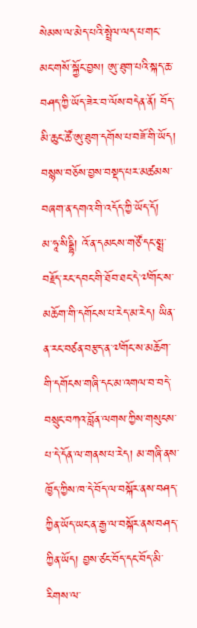སེམས་ལ་མེད་པའི་སྤྲེལ་ལད་པ་གང་མང་གསོ་སྐྱོང་བྱས། ཨུ་ཐུག་པའི་སྐད་ཆ་བཤད་ཀྱི་ཡོད་ཟེར་བ་ལོས་བདེན་ནོ། བོད་མི་ཆུང་ཚོ་ཨུ་ཐུག་དགོས་པ་བཟོ་གི་ཡོད། བསྙས་བཅོས་བྱས་བསྡད་པར་མཚམས་བཞག་ན་དགའ་གི་འདོད་ཀྱི་ཡོད་དོ།
མ་ཧཱ་སིདྡྷི། འོ་ན་དམངས་གཙོ་དང་སྨྲ་བརྗོད་རང་དབང་གི་ཐོབ་ཐང་དེ་༧གོང་ས་མཆོག་གི་དགོངས་པ་རེད་མ་རེད། ཡིན་ན་རང་བཙན་བརྩད་ན་༧གོང་ས་མཆོག་གི་དགོངས་གཞི་དང་མ་འགལ་བ་བདེ་བསྲུང་བཀའ་བློན་ལགས་ཀྱིས་གསུངས་པ་དེ་དོན་ལ་གནས་པ་རེད། མ་གཞི་ནས་ཁྱོད་ཀྱིས་ཁ་དེ་བོད་ལ་བསྐོར་ནས་བཤད་ཀྱིན་ཡོད་ཡང་ན་རྒྱ་ལ་བསྐོར་ནས་བཤད་ཀྱིན་ཡོད། བྱས་ཙང་བོད་དང་བོད་མི་རིགས་ལ་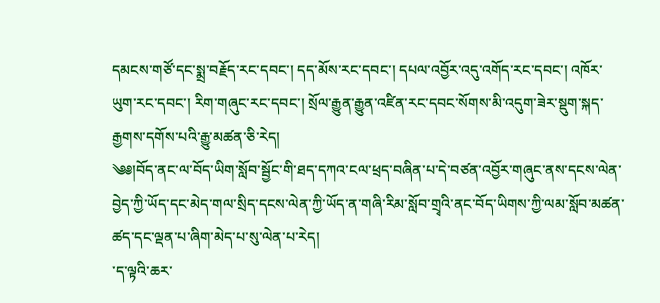དམངས་གཙོ་དང་སྨྲ་བརྗོད་རང་དབང་། དད་མོས་རང་དབང་། དཔལ་འབྱོར་འདུ་འགོད་རང་དབང་། འཁོར་ཡུག་རང་དབང་། རིག་གཞུང་རང་དབང་། སྲོལ་རྒྱུན་རྒྱུན་འཛིན་རང་དབང་སོགས་མི་འདུག་ཟེར་སྡུག་སྐད་རྒྱགས་དགོས་པའི་རྒྱུ་མཚན་ཅི་རེད།
༄༅།བོད་ནང་ལ་བོད་ཡིག་སློབ་སྦྱོང་གི་ཐད་དཀའ་ངལ་ཕྲད་བཞིན་པ་དེ་བཙན་འབྱོར་གཞུང་ནས་དངས་ལེན་བྱེད་ཀྱི་ཡོད་དང་མེད་གལ་སྲིད་དངས་ལེན་ཀྱི་ཡོད་ན་གཞི་རིམ་སློབ་གྲྭའི་ནང་བོད་ཡིགས་ཀྱི་ལམ་སློབ་མཚན་ཚད་དང་ལྡན་པ་ཞིག་མེད་པ་སུ་ལེན་པ་རེད།
་ད་ལྟའི་ཆར་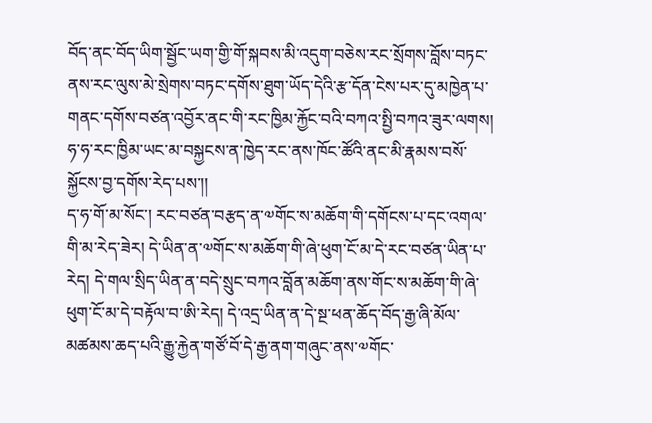བོད་ནང་བོད་ཡིག་སྦྱོང་ཡག་གྱི་གོ་སྐབས་མི་འདུག་བཅེས་རང་སྲོགས་བློས་བཏང་ནས་རང་ལུས་མེ་སྲེགས་བཏང་དགོས་ཐུག་ཡོད་དེའི་རྩ་དོན་ངེས་པར་དུ་མཁྱེན་པ་གནང་དགོས་བཙན་འབྱོར་ནང་གི་རང་ཁྱིམ་རྐྱོང་བའི་བཀའ་སྤྱི་བཀའ་ཟུར་ལགས།
ཧ་ཧ་རང་ཁྱིམ་ཡང་མ་བསྐྱངས་ན་ཁྱེད་རང་ནས་ཁོང་ཚོའི་ནང་མི་རྣམས་བསོ་སྐྱོངས་བྱ་དགོས་རེད་པས་།།
ད་ཧ་གོ་མ་སོང་། རང་བཙན་བརྩད་ན་༧གོང་ས་མཆོག་གི་དགོངས་པ་དང་འགལ་གི་མ་རེད་ཟེར། དེ་ཡིན་ན་༧གོང་ས་མཆོག་གི་ཞེ་ཕུག་ངོ་མ་དེ་རང་བཙན་ཡིན་པ་རེད། དེ་གལ་སྲིད་ཡིན་ན་བདེ་སྲུང་བཀའ་བློན་མཆོག་ནས་གོང་ས་མཆོག་གི་ཞེ་ཕུག་ངོ་མ་དེ་བརྟོལ་བ་ཨི་རེད། དེ་འདྲ་ཡིན་ན་དེ་སྔ་ཕན་ཆོད་བོད་རྒྱ་ཞི་མོལ་མཚམས་ཆད་པའི་རྒྱུ་རྐྱེན་གཙོ་བོ་དེ་རྒྱ་ནག་གཞུང་ནས་༧གོང་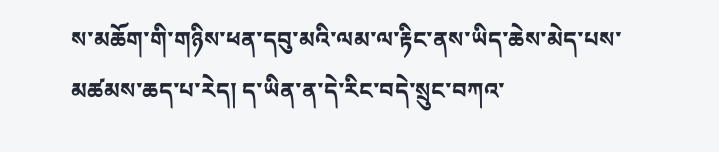ས་མཆོག་གི་གཉིས་ཕན་དབུ་མའི་ལམ་ལ་རྟིང་ནས་ཡིད་ཆེས་མེད་པས་མཚམས་ཆད་པ་རེད། ད་ཡིན་ན་དེ་རིང་བདེ་སྲུང་བཀའ་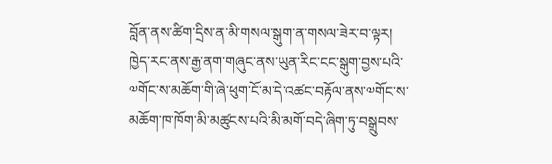བློན་ནས་ཚིག་དྲིས་ན་མི་གསལ་སྒུག་ན་གསལ་ཟེར་བ་ལྟར། ཁྱེད་རང་ནས་རྒྱ་ནག་གཞུང་ནས་ཡུན་རིང་ངང་སྒུག་བྱས་པའི་༧གོང་ས་མཆོག་གི་ཞེ་ཕུག་ངོ་མ་དེ་འཚང་བརྟོལ་ནས་༧གོང་ས་མཆོག་ཁ་ཁོག་མི་མཚུངས་པའི་མི་མགོ་བདེ་ཞིག་ཏུ་བསྒྲུབས་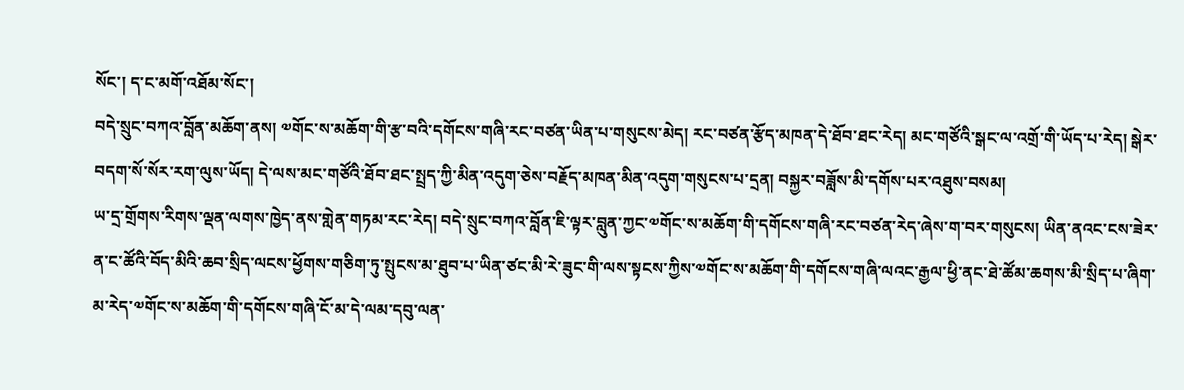སོང་། ད་ང་མགོ་འཐོམ་སོང་།
བདེ་སྲུང་བཀའ་བློན་མཆོག་ནས། ༧གོང་ས་མཆོག་གི་རྩ་བའི་དགོངས་གཞི་རང་བཙན་ཡིན་པ་གསུངས་མེད། རང་བཙན་རྩོད་མཁན་དེ་ཐོབ་ཐང་རེད། མང་གཙོའི་སྒང་ལ་འགྲོ་གི་ཡོད་པ་རེད། སྒེར་བདག་སོ་སོར་རག་ལུས་ཡོད། དེ་ལས་མང་གཙོའི་ཐོབ་ཐང་སྤྲད་ཀྱི་མིན་འདུག་ཅེས་བརྗོད་མཁན་མིན་འདུག་གསུངས་པ་དྲན། བསྐྱར་བཟློས་མི་དགོས་པར་འཐུས་བསམ།
ཡ་དྲ་གྲོགས་རིགས་ལྡན་ལགས་ཁྱེད་ནས་གླེན་གཏམ་རང་རེད། བདེ་སྲུང་བཀའ་བློན་ཇི་ལྟར་བླུན་ཀྱང་༧གོང་ས་མཆོག་གི་དགོངས་གཞི་རང་བཙན་རེད་ཞེས་ག་བར་གསུངས། ཡིན་ནའང་ངས་ཟེར་ན་ང་ཚོའི་བོད་མིའི་ཆབ་སྲིད་ལངས་ཕྱོགས་གཅིག་ཏུ་སྤུངས་མ་ཐུབ་པ་ཡིན་ཙང་མི་རེ་ཟུང་གི་ལས་སྟངས་ཀྱིས་༧གོང་ས་མཆོག་གི་དགོངས་གཞི་ལའང་རྒྱལ་ཕྱི་ནང་ཐེ་ཚོམ་ཆགས་མི་སྲིད་པ་ཞིག་མ་རེད་༧གོང་ས་མཆོག་གི་དགོངས་གཞི་ངོ་མ་དེ་ལམ་དབུ་ལན་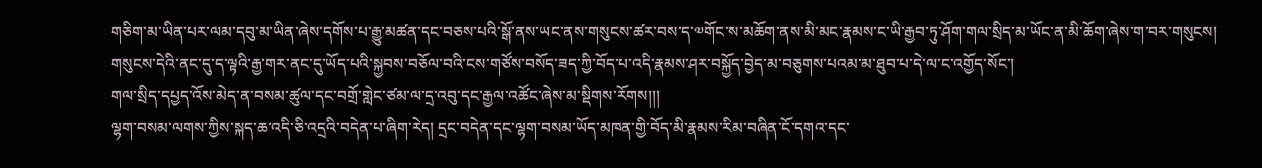གཅིག་མ་ཡིན་པར་ལམ་དབུ་མ་ཡིན་ཞེས་དགོས་པ་རྒྱུ་མཚན་དང་བཅས་པའི་སྒོ་ནས་ཡང་ནས་གསུངས་ཚར་བས་ད་༧གོང་ས་མཆོག་ནས་མི་མང་རྣམས་ང་ཡི་རྒྱབ་ཏུ་ཤོག་གལ་སྲིད་མ་ཡོང་ན་མི་ཆོག་ཞེས་ག་བར་གསུངས། གསུངས་དེའི་ནང་དུ་ད་ལྟའི་རྒྱ་གར་ནང་དུ་ཡོད་པའི་སྐྱབས་བཅོལ་བའི་ངས་གཙོས་བསོད་ཟད་ཀྱི་བོད་པ་འདི་རྣམས་ཤར་བསྐྱོད་བྱེད་མ་བཅུགས་པའམ་མ་ཐུབ་པ་དེ་ལ་ང་འགྱོད་སོང་།
གལ་སྲིད་དཔྱད་འོས་མེད་ན་བསམ་ཚུལ་དང་བགྲོ་གླེང་ཙམ་ལ་དྲ་འབུ་དང་རྒྱལ་འཚོང་ཞེས་མ་སྡིགས་རོགས།།།
ལྷག་བསམ་ལགས་ཀྱིས་སྐད་ཆ་འདི་ཅི་འདྲའི་བདེན་པ་ཞིག་རེད། དྲང་བདེན་དང་ལྷག་བསམ་ཡོད་མཁན་གྱི་བོད་མི་རྣམས་རིམ་བཞིན་ངོ་དགའ་དང་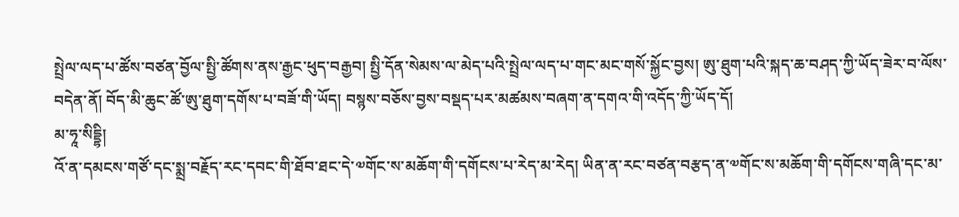སྤྲེལ་ལད་པ་ཚོས་བཙན་བྱོལ་སྤྱི་ཚོགས་ནས་རྒྱང་ཕུད་བརྒྱབ། སྤྱི་དོན་སེམས་ལ་མེད་པའི་སྤྲེལ་ལད་པ་གང་མང་གསོ་སྐྱོང་བྱས། ཨུ་ཐུག་པའི་སྐད་ཆ་བཤད་ཀྱི་ཡོད་ཟེར་བ་ལོས་བདེན་ནོ། བོད་མི་ཆུང་ཚོ་ཨུ་ཐུག་དགོས་པ་བཟོ་གི་ཡོད། བསྙས་བཅོས་བྱས་བསྡད་པར་མཚམས་བཞག་ན་དགའ་གི་འདོད་ཀྱི་ཡོད་དོ།
མ་ཧཱ་སིདྡྷི།
འོ་ན་དམངས་གཙོ་དང་སྨྲ་བརྗོད་རང་དབང་གི་ཐོབ་ཐང་དེ་༧གོང་ས་མཆོག་གི་དགོངས་པ་རེད་མ་རེད། ཡིན་ན་རང་བཙན་བརྩད་ན་༧གོང་ས་མཆོག་གི་དགོངས་གཞི་དང་མ་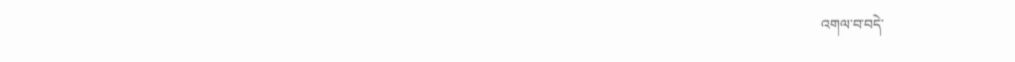འགལ་བ་བདེ་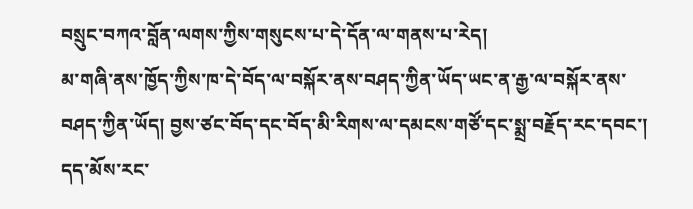བསྲུང་བཀའ་བློན་ལགས་ཀྱིས་གསུངས་པ་དེ་དོན་ལ་གནས་པ་རེད།
མ་གཞི་ནས་ཁྱོད་ཀྱིས་ཁ་དེ་བོད་ལ་བསྐོར་ནས་བཤད་ཀྱིན་ཡོད་ཡང་ན་རྒྱ་ལ་བསྐོར་ནས་བཤད་ཀྱིན་ཡོད། བྱས་ཙང་བོད་དང་བོད་མི་རིགས་ལ་དམངས་གཙོ་དང་སྨྲ་བརྗོད་རང་དབང་། དད་མོས་རང་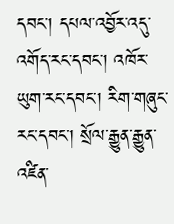དབང་། དཔལ་འབྱོར་འདུ་འགོད་རང་དབང་། འཁོར་ཡུག་རང་དབང་། རིག་གཞུང་རང་དབང་། སྲོལ་རྒྱུན་རྒྱུན་འཛིན་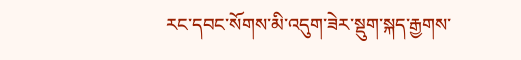རང་དབང་སོགས་མི་འདུག་ཟེར་སྡུག་སྐད་རྒྱགས་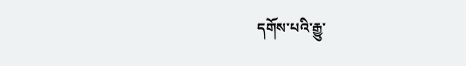དགོས་པའི་རྒྱུ་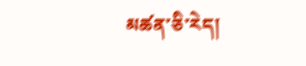མཚན་ཅི་རེད།